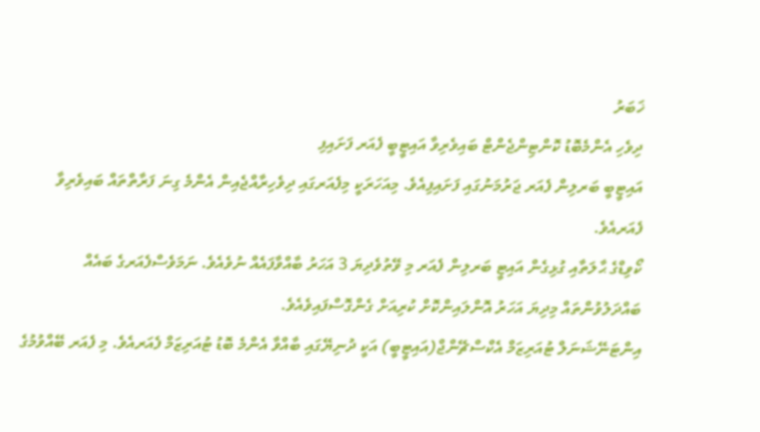ޚަބަރު
ދިވެހި އެންމެބޮޑު ކޮންޓިންޖެންޓް ބައިވެރިވާ އައިޓީބީ ފެއަރ ފަށައިފި
އައިޓީބީ ބަރލިން ފެއަރ ޖަރުމަނުގައި ފަށައިފިއެވެ. މިއަހަރަކީ މިފެއަރގައި ދިވެހިރާއްޖެއިން އެންމެ ގިނަ ފަރާތްތައް ބައިވެރިވާ ފެއަރއެވެ.
ކޯވިޑްގެ ޙާލަތާއި ގުޅިގެން އައިޓީ ބަރލިން ފެއަރ މި ވޭތުވެދިޔަ 3 އަހަރު ބާއްވާފައެއް ނުވެއެވެ. ނަމަވެސްފެއަރގެ ބައެއް ބައްދަލުވުންތައް މިދިޔަ އަހަރު އޮންލައިންކޮށް ކުރިއަށް ގެންގޮސްފައިވެއެވެ.
އިންޓަނޭޝަނަލް ޓުއަރިޒަމް އެކްސްޗޭންޖް(އައިޓީބީ) އަކީ ދުނިޔޭގައި ބާއްވާ އެންމެ ބޮޑު ޓުއަރިޒަމް ފެއަރއެވެ. މި ފެއަރ ބޭއްވުމުގެ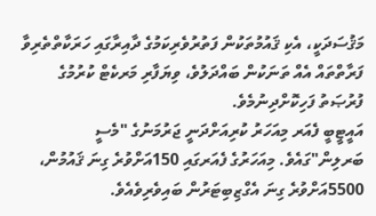މަޤުސަދަކީ، އެކި ޤައުމުތަކުން ފަތުރުވެރިކަމުގެ ދާއިރާގައި ހަރަކާތްތެރިވާ ފަރާތްތައް އެއް ތަނަކުން ބައްދަލުވެ، ވިޔަފާރި މަރކެޓް ކުރުމުގެ ފުރުޞަތު ފަހިކޮށްދިނުމެވެ.
އައީޓީބީ ފެއަރ މިއަހަރު ކުރިއަށްދަނީ ޖަރުމަނުގެ "މެސީ ބަރލިން"ގައެވެ. މިއަހަރުގެ ފެއަރގައި 150އަށްވުރެ ގިނަ ޤައުމުން، 5500އަށްވުރެ ގިނަ އެގްޒިބިޓަރުން ބައިވެރިވެއެވެ.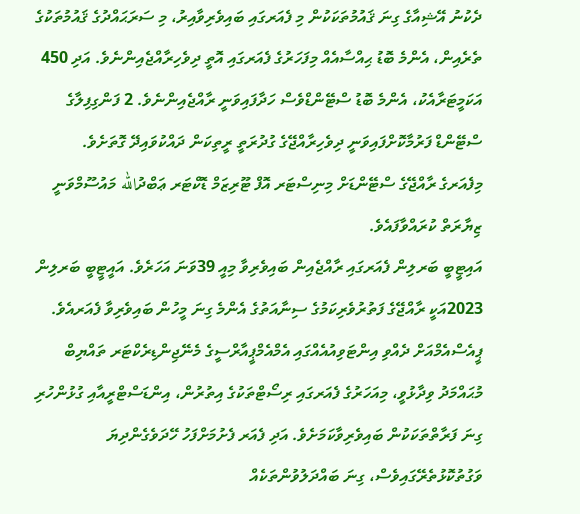ދެކުނު އޭޝިއާގެ ގިނަ ޤައުމުތަކަކުން މި ފެއަރގައި ބައިވެރިވާއިރު، މި ސަރަޙައްދުގެ ޤައުމުތަކުގެ ތެރެއިން، އެންމެ ބޮޑު ޙިއްސާއެއް މިފަހަރުގެ ފެއަރގައި އޮތީ ދިވެހިރާއްޖެއިންނެވެ. އަދި 450 އަކަމީޓަރާއެކު، އެންމެ ބޮޑު ސްޓޭންޑްވެސް ހަދާފައިވަނީ ރާއްޖެއިންނެވެ. 2 ފަންގިފިލާގެ ސްޓޭންޑް ފަރުމާކޮށްފައިވަނީ ދިވެހިރާއްޖޭގެ ގުދުރަތީ ރީތިކަން ދައްކުވައިދޭ ގޮތަށެވެ.
މިފެއަރގެ ރާއްޖޭގެ ސްޓޭންޑަށް މިނިސްޓަރ އޮފް ޓޫރިޒަމް ޑޮކްޓަރ ޢަބްދުالله މައުސޫމްވަނީ ޒިޔާރަތް ކުރައްވާފައެވެ.
އައިޓީބީ ބަރލިން ފެއަރގައި ރާއްޖެއިން ބައިވެރިވާ މިއީ 39ވަނަ އަހަރެވެ. އައީޓީބީ ބަރލިން 2023އަކީ ރާއްޖޭގެ ފަތުރުވެރިކަމުގެ ސިނާއަތުގެ އެންމެ ގިނަ މީހުން ބައިވެރިވާ ފެއަރއެވެ.
ޕީއެސްއެމްއަށް ދެއްވި އިންޓަވިއުއެއްގައި އެމްއެމްޕީއާރްސީގެ މެނޭޖިންޑިރެކްޓަރ ތައްޔިބް މުޙައްމަދު ވިދާޅުވީ، މިއަހަރުގެ ފެއަރގައި ރިސޯޓްތަކުގެ އިތުރުން، އިންޑަސްޓްރީއާއި ގުޅުންހުރި ގިނަ ފަރާތްތަކަކުން ބައިވެރިވާކަމަށެވެ. އަދި ފެއަރ ފެށުމަށްފަހު ހޭދަވެގެންދިޔަ ވަގުތުކޮޅުތެރޭގައިވެސް، ގިނަ ބައްދަލުވުންތަކެއް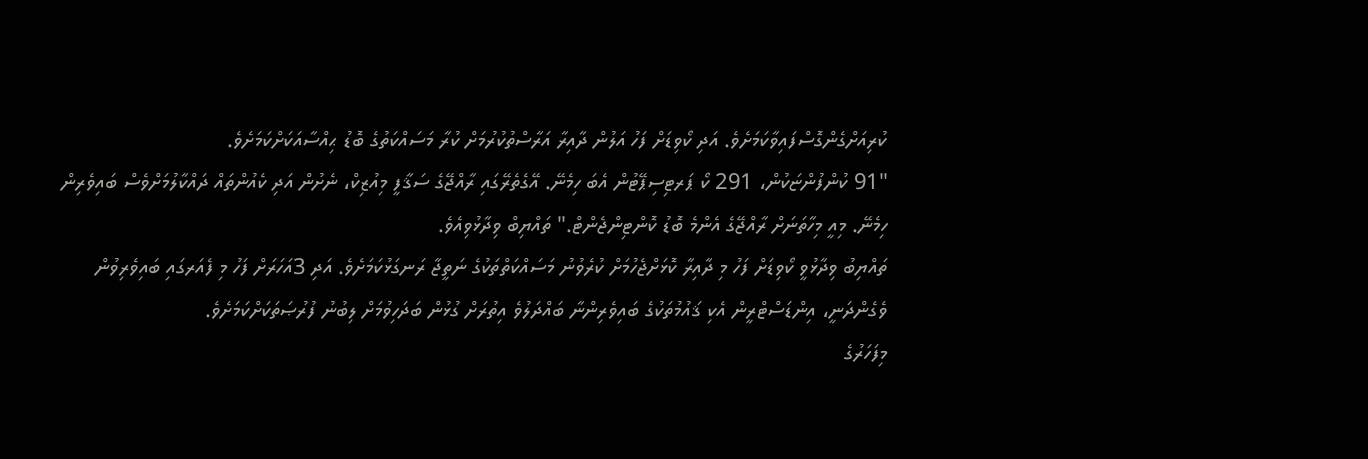ކުރިއަށްގެންގޮސްފައިވާކަމަށެވެ. އަދި ކޯވިޑަށް ފަހު އަލުން ދާއިރާ އަރާސްތުކުރުމަށް ކުރާ މަސައްކަތުގެ ބޮޑު ޙިއްސާއަކަށްކަމަށެވެ.
"91 ކުންފުންޏަކުން، 291 ކޯ ޕަރޓިސިޕޭޓުން އެބަ ހިމެނޭ. އޭގެތެރޭގައި ރާއްޖޭގެ ސަޤާފީ މިއުޒިކް، ނެށުން އަދި ކެއުންތައް ދައްކާލުމަށްވެސް ބައިވެރިން ހިމެނޭ. މިއީ މިހާތަނަށް ރާއްޖޭގެ އެންމެ ބޮޑު ކޮންޓިންޖެންޓް." ތައްޔިބް ވިދާޅުވިއެވެ.
ތައްޔިބު ވިދާޅުވީ ކޯވިޑަށް ފަހު މި ދާއިރާ ކޮޅަށްޖެހުމަށް ކުރެވުނު މަސައްކަތްތަކުގެ ނަތީޖާ ރަނގަޅުކަމަށެވެ. އަދި 3އަހަރަށް ފަހު މި ފެއަރގައި ބައިވެރިވުން ވެގެންދަނީ، އިންޑަސްޓްރީން އެކި ޤައުމުތަކުގެ ބައިވެރިންނާ ބައްދަލުވެ އިތުރަށް ގުޅުން ބަދަހިވުމަށް ލިބުނު ފުރުޞަތަކަށްކަމަށެވެ.
މިފަހަރުގެ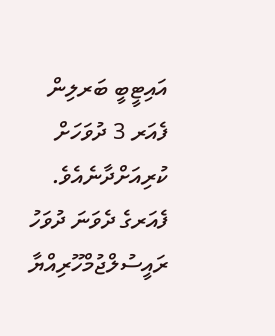އައިޓީބީ ބަރލިން ފެއަރ 3 ދުވަހަށް ކުރިއަށްދާނެއެވެ. ފެއަރގެ ދެވަނަ ދުވަހު ރައީސުލްޖުމްހޫރިއްޔާ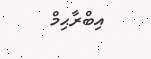އިބްރާޙިމް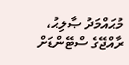މުޙައްމަދު ޞާލިޙު، ރާއްޖޭގެ ސްޓޭންޑަށް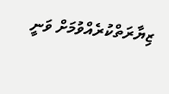ޒިޔާރަތްކުރެއްވުމަށް ވަނީ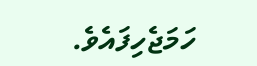ހަމަޖެހިފައެވެ.